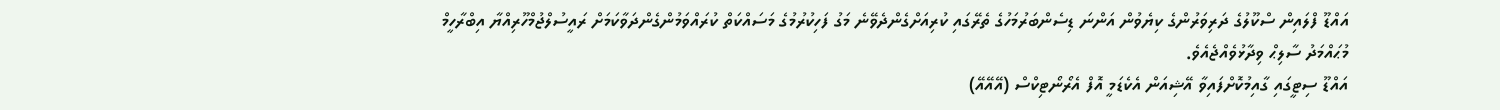އައްޑޫ ފްލައިން ސްކޫލުގެ ދަރިވަރުންގެ ކިޔެވުން އަންނަ ޑިސެންބަރުމަހުގެ ތެރޭގައި ކުރިއަށްގެންދެވޭނެ މަގު ފަހިކުރުމުގެ މަސައްކަތް ކުރައްވަމުންގެންދަވާކަމަށް ރައީސުލްޖުމްހޫރިއްޔާ އިބްރާހީމް މުޙައްމަދު ސާލިޙް ވިދާޅުވެއްޖެއެވެ.
އައްޑޫ ސިޓީގައި ގާއިމުކޮށްފައިވާ އޭޝިއަން އެކެޑަމީ އޮފް އެރޯނޯޓިކްސް (އޭއޭއޭ)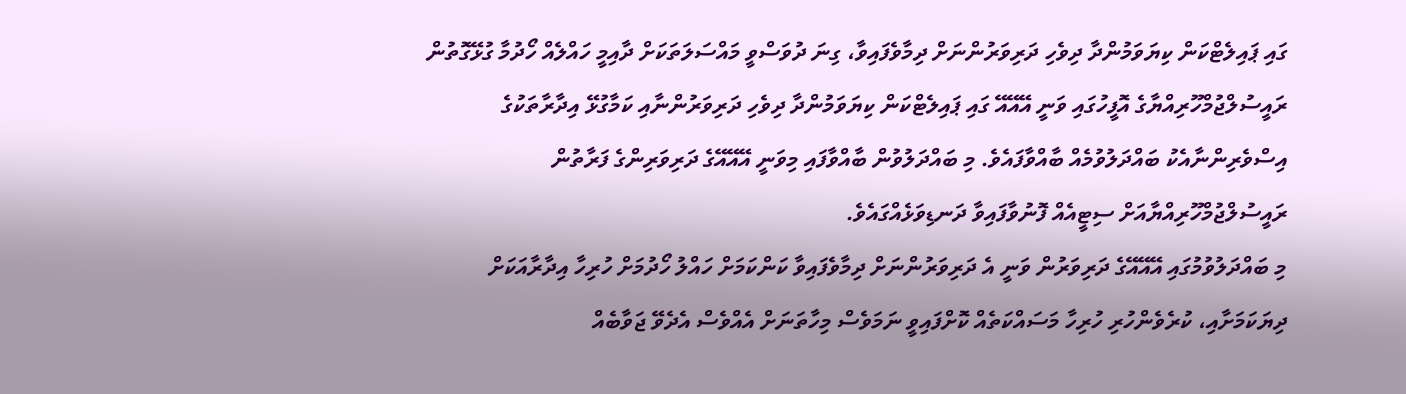ގައި ޕައިލެޓްކަން ކިޔަވަމުންދާ ދިވެހި ދަރިވަރުންނަށް ދިމާވެފައިވާ، ގިނަ ދުވަސްވީ މައްސަލަތަކަށް ދާއިމީ ހައްލެއް ހޯދުމާ ގުޅޭގޮތުން ރައީސުލްޖުމްހޫރިއްޔާގެ އޮފީހުގައި ވަނީ އޭއޭއޭ ގައި ޕައިލެޓްކަން ކިޔަވަމުންދާ ދިވެހި ދަރިވަރުންނާއި ކަމާގުޅޭ އިދާރާތަކުގެ އިސްވެރިންނާއެކު ބައްދަލުވުމެއް ބާއްވާފައެވެ. މި ބައްދަލުވުން ބާއްވާފައި މިވަނީ އޭއޭއޭގެ ދަރިވަރިންގެ ފަރާތުން ރައީސުލްޖުމްހޫރިއްޔާއަށް ސިޓީއެއް ފޮނުވާފައިވާ ދަނޑިވަޅެއްގައެވެ.
މި ބައްދަލުވުމުގައި އޭއޭއޭގެ ދަރިވަރުން ވަނީ އެ ދަރިވަރުންނަށް ދިމާވެފައިވާ ކަންކަމަށް ހައްލު ހޯދުމަށް ހުރިހާ އިދާރާއަކަށް ދިޔަކަމަށާއި، ކުރެވެންހުރި ހުރިހާ މަސައްކަތެއް ކޮށްފައިވީ ނަމަވެސް މިހާތަނަށް އެއްވެސް އެދެވޭ ޖަވާބެއް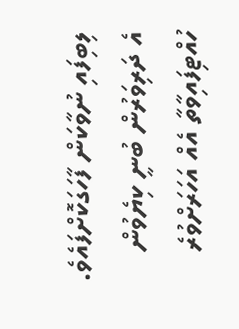ލިބިފައި ނުވާކަން ފާހަގަކޮށްފައެވެ.
އެ ދަރިވަރުން ބުނީ ކިޔެވުން ހުއްޓިފައިވާތާ އެއް އަހަރަށްވުރެ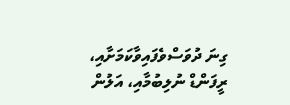ގިނަ ދުވަސްވެފައިވާކަމަށާއި، ރީފަންޑް ނުލިބުމާއި، އަލުން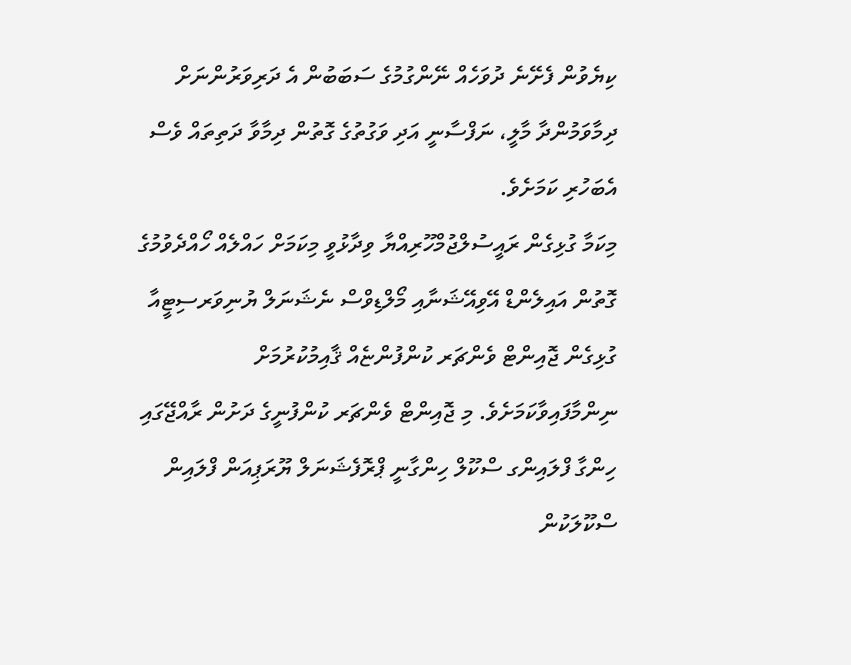ކިޔެވުން ފެށޭނެ ދުވަހެއް ނޭންގުމުގެ ސަބަބުން އެ ދަރިވަރުންނަށް ދިމާވަމުންދާ މާލީ، ނަފްސާނީ އަދި ވަގުތުގެ ގޮތުން ދިމާވާ ދަތިތައް ވެސް އެބަހުރި ކަމަށެވެ.
މިކަމާ ގުޅިގެން ރައީސުލްޖުމްހޫރިއްޔާ ވިދާޅުވީ މިކަމަށް ހައްލެއް ހޯއްދެވުމުގެ ގޮތުން އައިލެންޑް އޭވިއޭޝަނާއި މޯލްޑިވްސް ނެޝަނަލް ޔުނިވަރސިޓީއާ ގުޅިގެން ޖޮއިންޓް ވެންޗަރ ކުންފުންޏެއް ޤާއިމުކުރުމަށް ނިންމާފައިވާކަމަށެވެ. މި ޖޮއިންޓް ވެންޗަރ ކުންފުނީގެ ދަށުން ރާއްޖޭގައި ހިންގާ ފްލައިންގ ސްކޫލް ހިންގާނީ ޕްރޮފެޝަނަލް ޔޫރަޕިއަން ފްލައިން ސްކޫލަކުން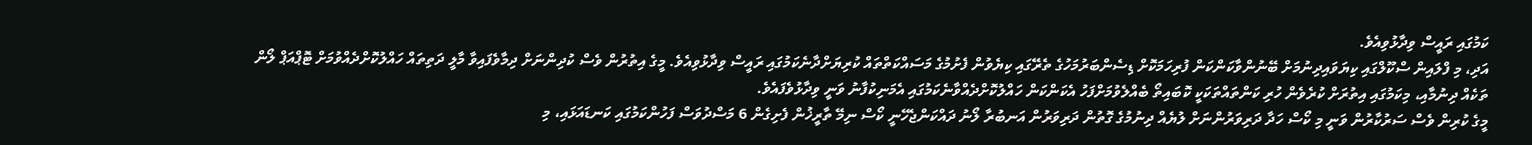ކަމުގައި ރައީސް ވިދާޅުވިއެވެ.
އަދި، މި ފްލައިން ސްކޫލްގައި ކިޔަވައިދިނުމަށް ބޭނުންވާކަންކަން ފުރިހަމަކޮށް ޑިސެންބަރުމަހުގެ ތެރޭގައި ކިޔެވުން ފެށުމުގެ މަސައްކަތްތައް ކުރިޔަށްދާނެކަމުގައި ރައީސް ވިދާޅުވިއެވެ. މީގެ އިތުރުން ވެސް ކުދިންނަށް ދިމާވެފައިވާ މާލީ ދަތިތައް ހައްލުކޮށްދެއްވުމަށް ޓޮޕްއަޕް ލޯން ތަކެއް ދިނުމާއި، މިކަމުގައި އިތުރަށް ކުރެވެން ހުރި ކަންތައްތަކަކީ ކޮބައިތޯ ބެއްލެވުމަށްފަހު އެކަންކަން ހައްލުކޮށްދެއްވާނެކަމުގައި އެމަނިކުފާނު ވަނީ ވިދާޅުވެފައެވެ.
މީގެ ކުރިން ވެސް ސަރުކާރުން ވަނީ މި ކޯސް ހަދާ ދަރިވަރުންނަށް ލުޔެއް ދިނުމުގެ ގޮތުން ދަރިވަރުން އަނބުރާ ލޯނު ދައްކަންޖެހޭނީ ކޯސް ނިމޭ ތާރީޚުން ފެށިގެން 6 މަސްދުވަސް ފަހުންކަމުގައި ކަނޑައަޅައި، މި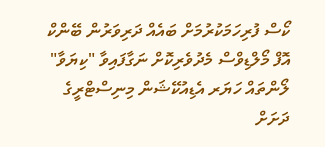ކޯސް ފުރިހަމަކުރުމަށް ބައެއް ދަރިވަރުން ބޭންކް އޮފް މޯލްޑިވްސް މެދުވެރިކޮށް ނަގާފައިވާ "ކިޔަވާ" ލޯންތައް ހަޔަރ އެޑިއުކޭޝަން މިނިސްޓްރީގެ ދަށަށް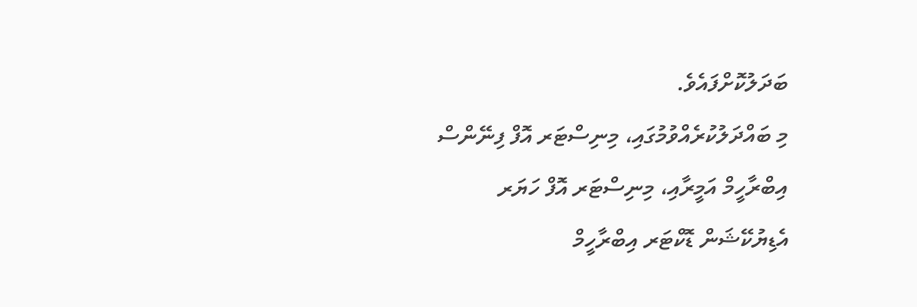ބަދަލުކޮށްފައެވެ.
މި ބައްދަލުކުރެއްވުމުގައި، މިނިސްޓަރ އޮފް ފިނޭންސް އިބްރާހީމް އަމީރާއި، މިނިސްޓަރ އޮފް ހަޔަރ އެޑިޔުކޭޝަން ޑޮކްޓަރ އިބްރާހީމް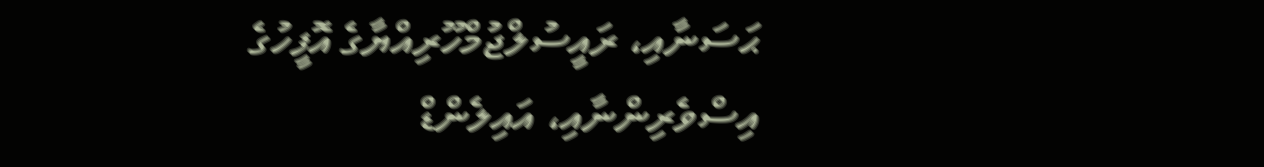ޙަސަނާއި، ރައީސުލްޖުމްހޫރިއްޔާގެ އޮފީހުގެ އިސްވެރިންނާއި، އައިލެންޑް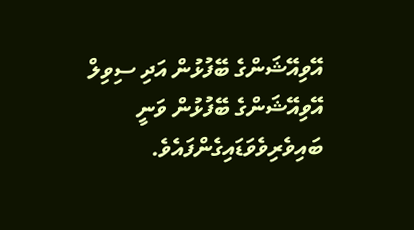އޭވިއޭޝަންގެ ބޭފުޅުން އަދި ސިވިލް އޭވިއޭޝަންގެ ބޭފުޅުން ވަނީ ބައިވެރިވެވަޑައިގެންފައެވެ.